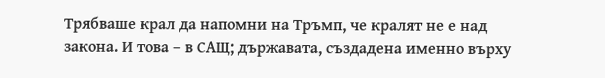Трябваше крал да напомни на Тръмп, че кралят не е над закона. И това – в САЩ; държавата, създадена именно върху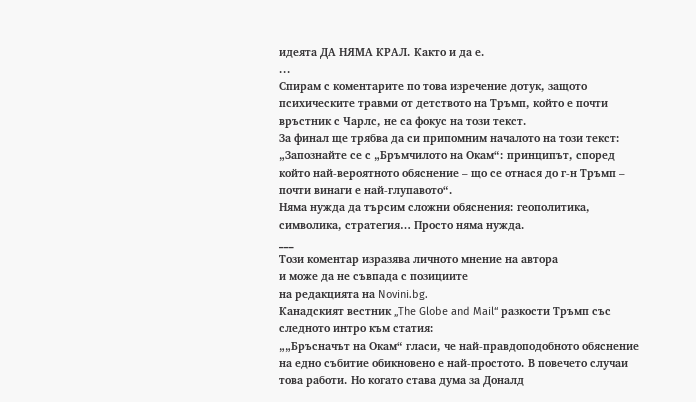идеята ДА НЯМА КРАЛ. Както и да е.
...
Спирам с коментарите по това изречение дотук, защото психическите травми от детството на Тръмп, който е почти връстник с Чарлс, не са фокус на този текст.
За финал ще трябва да си припомним началото на този текст: „Запознайте се с „Бръмчилото на Окам“: принципът, според който най-вероятното обяснение – що се отнася до г-н Тръмп – почти винаги е най-глупавото“.
Няма нужда да търсим сложни обяснения: геополитика, символика, стратегия… Просто няма нужда.
___
Този коментар изразява личното мнение на автора
и може да не съвпада с позициите
на редакцията на Novini.bg.
Канадският вестник „The Globe and Mail“ разкости Тръмп със следното интро към статия:
„„Бръсначът на Окам“ гласи, че най-правдоподобното обяснение на едно събитие обикновено е най-простото. В повечето случаи това работи. Но когато става дума за Доналд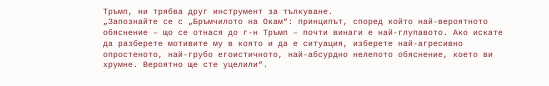Тръмп, ни трябва друг инструмент за тълкуване.
„Запознайте се с „Бръмчилото на Окам“: принципът, според който най-вероятното обяснение – що се отнася до г-н Тръмп – почти винаги е най-глупавото. Ако искате да разберете мотивите му в която и да е ситуация, изберете най-агресивно опростеното, най-грубо егоистичното, най-абсурдно нелепото обяснение, което ви хрумне. Вероятно ще сте уцелили“.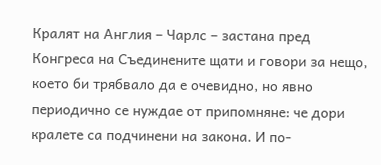Кралят на Англия – Чарлс – застана пред Конгреса на Съединените щати и говори за нещо, което би трябвало да е очевидно, но явно периодично се нуждае от припомняне: че дори кралете са подчинени на закона. И по-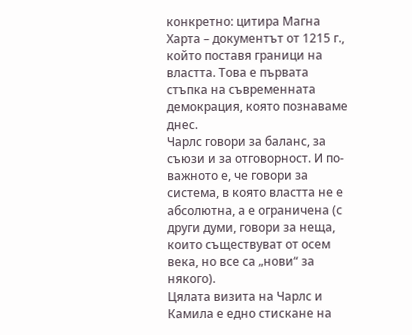конкретно: цитира Магна Харта – документът от 1215 г., който поставя граници на властта. Това е първата стъпка на съвременната демокрация, която познаваме днес.
Чарлс говори за баланс, за съюзи и за отговорност. И по-важното е, че говори за система, в която властта не е абсолютна, а е ограничена (с други думи, говори за неща, които съществуват от осем века, но все са „нови“ за някого).
Цялата визита на Чарлс и Камила е едно стискане на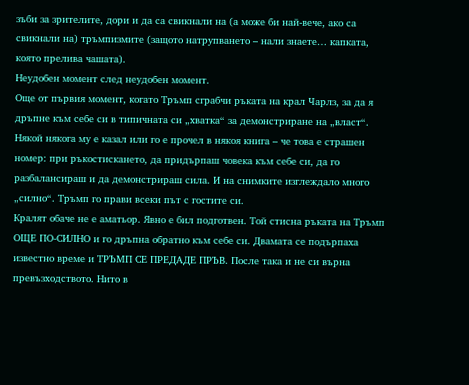зъби за зрителите, дори и да са свикнали на (а може би най-вече, ако са свикнали на) тръмпизмите (защото натрупването – нали знаете… капката, която прелива чашата).
Неудобен момент след неудобен момент.
Още от първия момент, когато Тръмп сграбчи ръката на крал Чарлз, за да я дръпне към себе си в типичната си „хватка“ за демонстриране на „власт“. Някой някога му е казал или го е прочел в някоя книга – че това е страшен номер: при ръкостискането, да придърпаш човека към себе си, да го разбалансираш и да демонстрираш сила. И на снимките изглеждало много „силно“. Тръмп го прави всеки път с гостите си.
Кралят обаче не е аматьор. Явно е бил подготвен. Той стисна ръката на Тръмп ОЩЕ ПО-СИЛНО и го дръпна обратно към себе си. Двамата се подърпаха известно време и ТРЪМП СЕ ПРЕДАДЕ ПРЪВ. После така и не си върна превъзходството. Нито в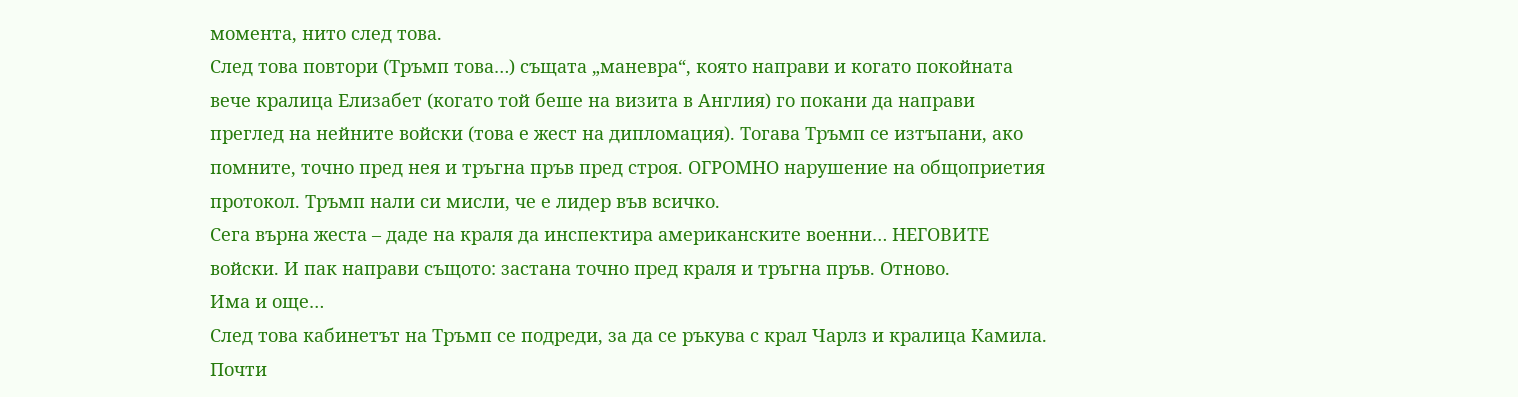момента, нито след това.
След това повтори (Тръмп това…) същата „маневра“, която направи и когато покойната вече кралица Елизабет (когато той беше на визита в Англия) го покани да направи преглед на нейните войски (това е жест на дипломация). Тогава Тръмп се изтъпани, ако помните, точно пред нея и тръгна пръв пред строя. ОГРОМНО нарушение на общоприетия протокол. Тръмп нали си мисли, че е лидер във всичко.
Сега върна жеста – даде на краля да инспектира американските военни… НЕГОВИТЕ войски. И пак направи същото: застана точно пред краля и тръгна пръв. Отново.
Има и още…
След това кабинетът на Тръмп се подреди, за да се ръкува с крал Чарлз и кралица Камила. Почти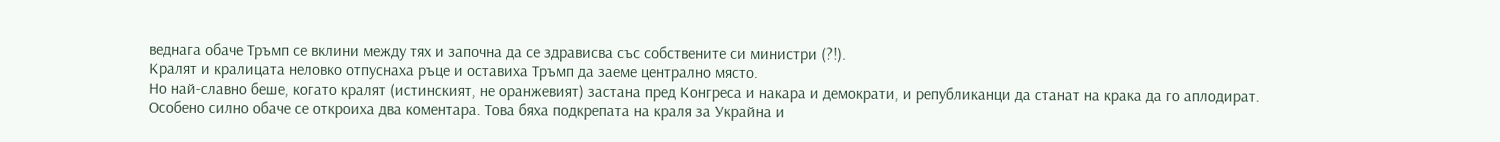веднага обаче Тръмп се вклини между тях и започна да се здрависва със собствените си министри (?!).
Кралят и кралицата неловко отпуснаха ръце и оставиха Тръмп да заеме централно място.
Но най-славно беше, когато кралят (истинският, не оранжевият) застана пред Конгреса и накара и демократи, и републиканци да станат на крака да го аплодират.
Особено силно обаче се откроиха два коментара. Това бяха подкрепата на краля за Украйна и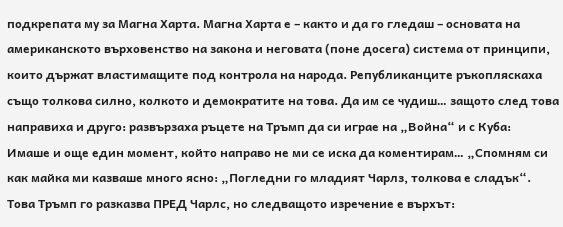подкрепата му за Магна Харта. Магна Харта е – както и да го гледаш – основата на американското върховенство на закона и неговата (поне досега) система от принципи, които държат властимащите под контрола на народа. Републиканците ръкопляскаха също толкова силно, колкото и демократите на това. Да им се чудиш… защото след това направиха и друго: развързаха ръцете на Тръмп да си играе на „Война“ и с Куба:
Имаше и още един момент, който направо не ми се иска да коментирам… „Спомням си как майка ми казваше много ясно: „Погледни го младият Чарлз, толкова е сладък“. Това Тръмп го разказва ПРЕД Чарлс, но следващото изречение е върхът: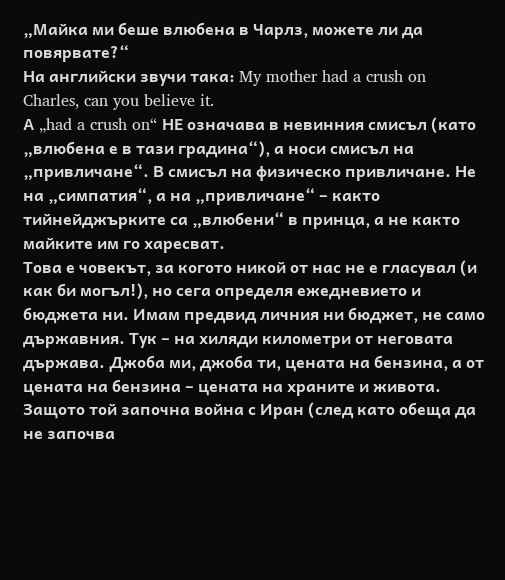„Майка ми беше влюбена в Чарлз, можете ли да повярвате?“
На английски звучи така: My mother had a crush on Charles, can you believe it.
А „had a crush on“ НЕ означава в невинния смисъл (като „влюбена е в тази градина“), а носи смисъл на „привличане“. В смисъл на физическо привличане. Не на „симпатия“, а на „привличане“ – както тийнейджърките са „влюбени“ в принца, а не както майките им го харесват.
Това е човекът, за когото никой от нас не е гласувал (и как би могъл!), но сега определя ежедневието и бюджета ни. Имам предвид личния ни бюджет, не само държавния. Тук – на хиляди километри от неговата държава. Джоба ми, джоба ти, цената на бензина, а от цената на бензина – цената на храните и живота.
Защото той започна война с Иран (след като обеща да не започва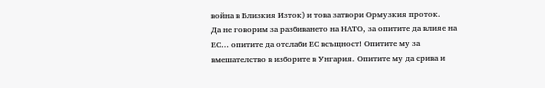война в Близкия Изток) и това затвори Ормузкия проток.
Да не говорим за разбиването на НАТО, за опитите да влияе на ЕС… опитите да отслаби ЕС всъщност! Опитите му за вмешателство в изборите в Унгария. Опитите му да срива и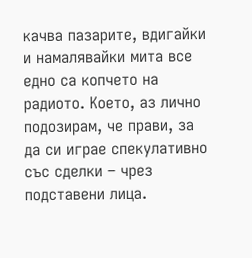качва пазарите, вдигайки и намалявайки мита все едно са копчето на радиото. Което, аз лично подозирам, че прави, за да си играе спекулативно със сделки – чрез подставени лица.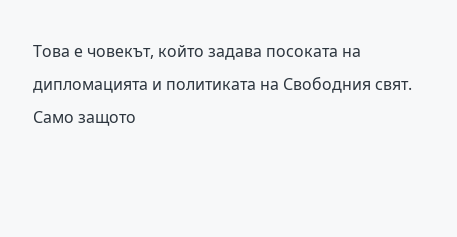Това е човекът, който задава посоката на дипломацията и политиката на Свободния свят. Само защото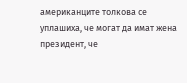американците толкова се уплашиха, че могат да имат жена президент, че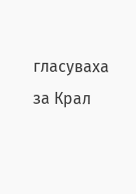гласуваха за Крал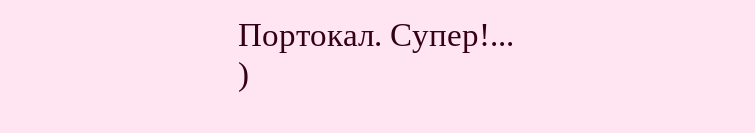Портокал. Супер!...
)